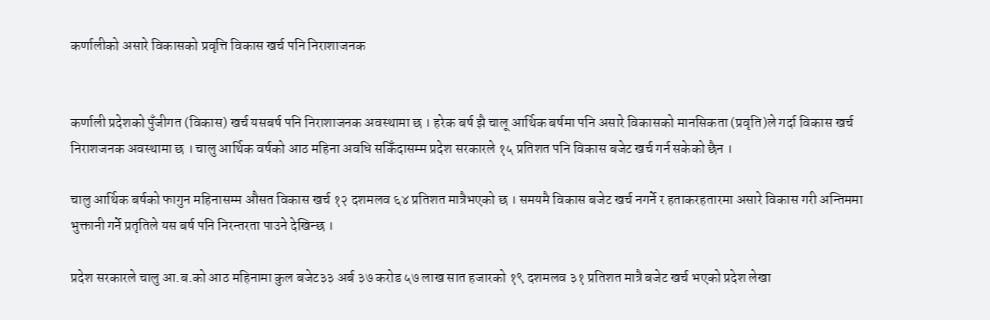कर्णालीको असारे विकासको प्रवृत्ति विकास खर्च पनि निराशाजनक


कर्णाली प्रदेशको पुँजीगत (विकास) खर्च यसबर्ष पनि निराशाजनक अवस्थामा छ । हरेक बर्ष झै चालू आर्थिक बर्षमा पनि असारे विकासको मानसिकता (प्रवृति)ले गर्दा विकास खर्च निराशजनक अवस्थामा छ । चालु आर्थिक वर्षको आठ महिना अवधि सकिँदासम्म प्रदेश सरकारले १५ प्रतिशत पनि विकास बजेट खर्च गर्न सकेको छैन ।

चालु आर्थिक बर्षको फागुन महिनासम्म औसत विकास खर्च १२ दशमलव ६४ प्रतिशत मात्रैभएको छ । समयमै विकास बजेट खर्च नगर्ने र हताकरहतारमा असारे विकास गरी अन्तिममा भुक्तानी गर्ने प्रतृतिले यस बर्ष पनि निरन्तरता पाउने देखिन्छ ।

प्रदेश सरकारले चालु आ.ब.को आठ महिनामा कुल बजेट३३ अर्ब ३७ करोड ५७ लाख सात हजारको १९ दशमलव ३१ प्रतिशत मात्रै बजेट खर्च भएको प्रदेश लेखा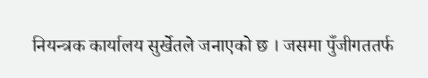नियन्त्रक कार्यालय सुर्खेतले जनाएको छ । जसमा पुँजीगततर्फ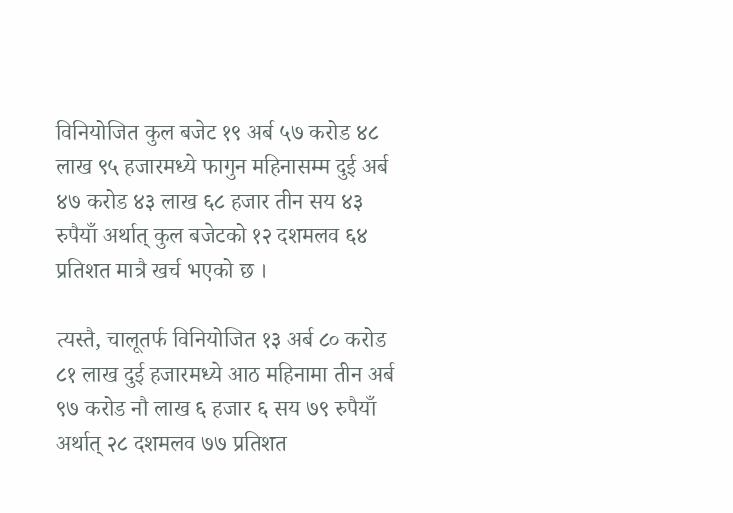विनियोजित कुल बजेट १९ अर्ब ५७ करोड ४८ लाख ९५ हजारमध्ये फागुन महिनासम्म दुई अर्ब ४७ करोड ४३ लाख ६८ हजार तीन सय ४३ रुपैयाँ अर्थात् कुल बजेटको १२ दशमलव ६४ प्रतिशत मात्रै खर्च भएको छ ।

त्यस्तै, चालूतर्फ विनियोजित १३ अर्ब ८० करोड ८१ लाख दुई हजारमध्ये आठ महिनामा तीन अर्ब ९७ करोड नौ लाख ६ हजार ६ सय ७९ रुपैयाँ अर्थात् २८ दशमलव ७७ प्रतिशत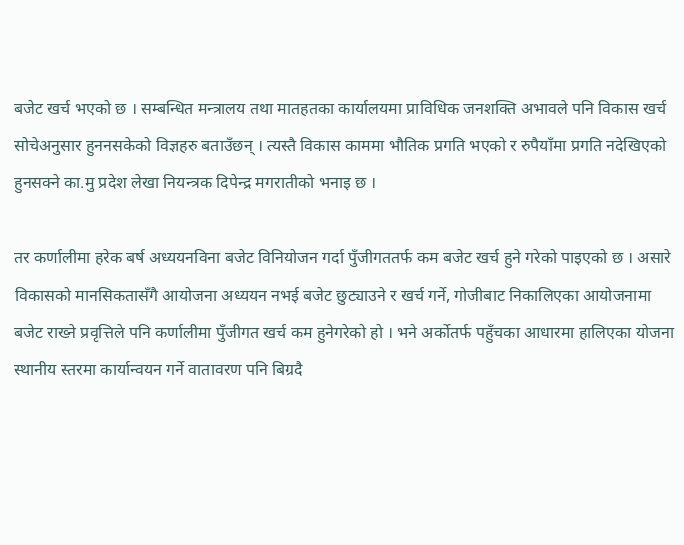बजेट खर्च भएको छ । सम्बन्धित मन्त्रालय तथा मातहतका कार्यालयमा प्राविधिक जनशक्ति अभावले पनि विकास खर्च सोचेअनुसार हुननसकेको विज्ञहरु बताउँछन् । त्यस्तै विकास काममा भौतिक प्रगति भएको र रुपैयाँमा प्रगति नदेखिएको हुनसक्ने का.मु प्रदेश लेखा नियन्त्रक दिपेन्द्र मगरातीको भनाइ छ ।

तर कर्णालीमा हरेक बर्ष अध्ययनविना बजेट विनियोजन गर्दा पुँजीगततर्फ कम बजेट खर्च हुने गरेको पाइएको छ । असारे विकासको मानसिकतासँगै आयोजना अध्ययन नभई बजेट छुट्याउने र खर्च गर्ने, गोजीबाट निकालिएका आयोजनामा बजेट राख्ने प्रवृत्तिले पनि कर्णालीमा पुँजीगत खर्च कम हुनेगरेको हो । भने अर्कोतर्फ पहुँचका आधारमा हालिएका योजना स्थानीय स्तरमा कार्यान्वयन गर्ने वातावरण पनि बिग्रदै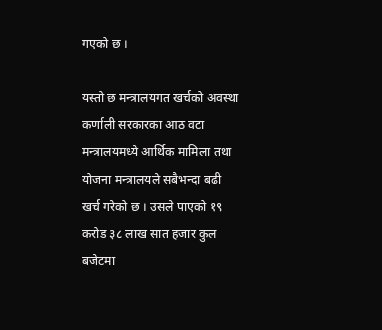गएको छ ।

यस्तो छ मन्त्रालयगत खर्चको अवस्था
कर्णाली सरकारका आठ वटा मन्त्रालयमध्ये आर्थिक मामिला तथा योजना मन्त्रालयले सबैभन्दा बढी खर्च गरेको छ । उसले पाएको १९ करोड ३८ लाख सात हजार कुल बजेटमा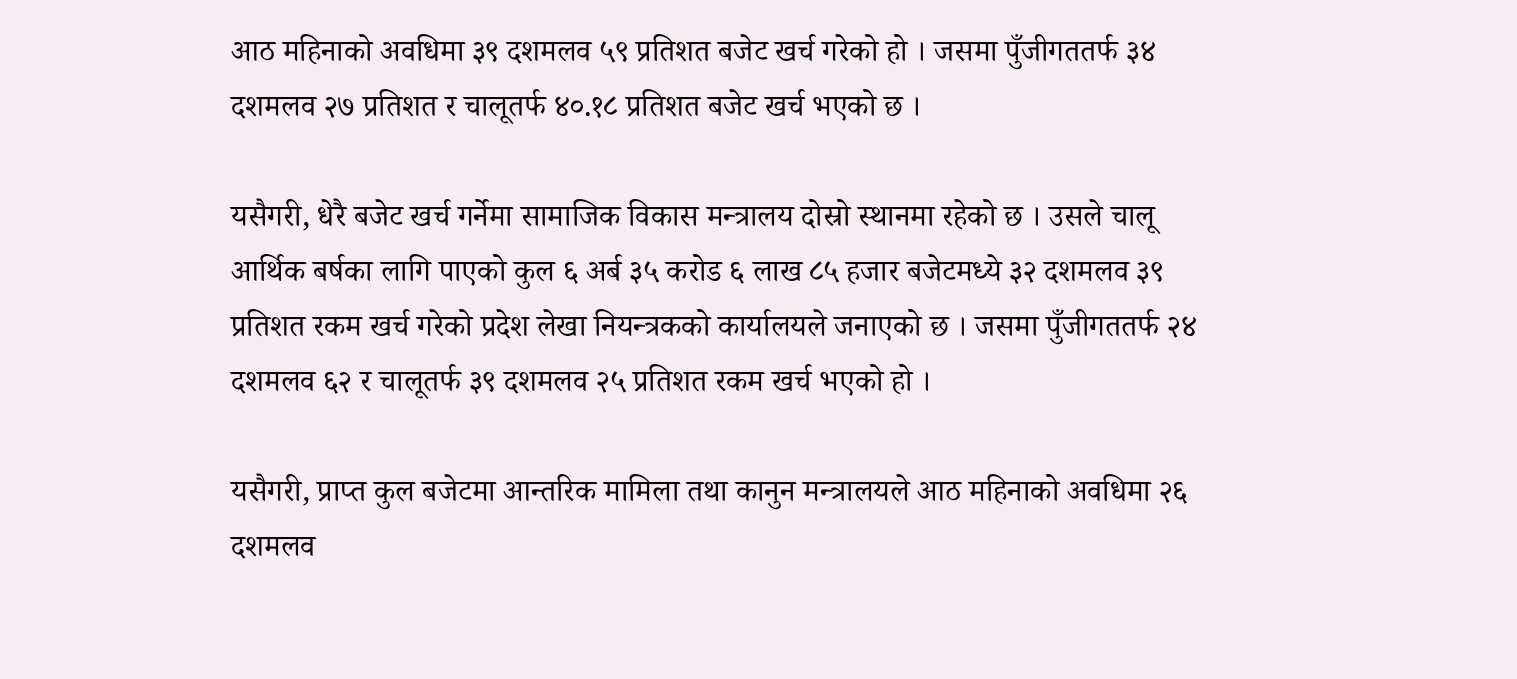आठ महिनाको अवधिमा ३९ दशमलव ५९ प्रतिशत बजेट खर्च गरेको हो । जसमा पुँजीगततर्फ ३४ दशमलव २७ प्रतिशत र चालूतर्फ ४०.१८ प्रतिशत बजेट खर्च भएको छ ।

यसैगरी, धेरै बजेट खर्च गर्नेमा सामाजिक विकास मन्त्रालय दोस्रो स्थानमा रहेको छ । उसले चालू आर्थिक बर्षका लागि पाएको कुल ६ अर्ब ३५ करोड ६ लाख ८५ हजार बजेटमध्ये ३२ दशमलव ३९ प्रतिशत रकम खर्च गरेको प्रदेश लेखा नियन्त्रकको कार्यालयले जनाएको छ । जसमा पुँजीगततर्फ २४ दशमलव ६२ र चालूतर्फ ३९ दशमलव २५ प्रतिशत रकम खर्च भएको हो ।

यसैगरी, प्राप्त कुल बजेटमा आन्तरिक मामिला तथा कानुन मन्त्रालयले आठ महिनाको अवधिमा २६ दशमलव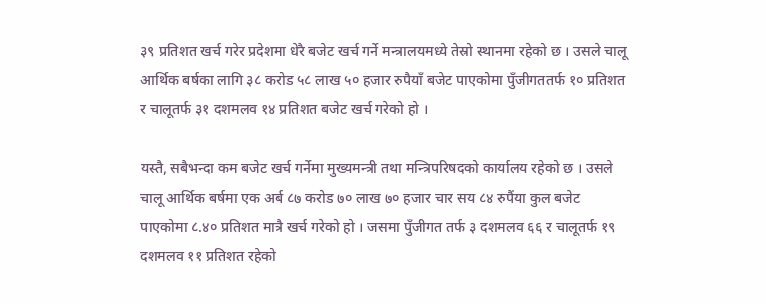३९ प्रतिशत खर्च गरेर प्रदेशमा धेरै बजेट खर्च गर्ने मन्त्रालयमध्ये तेस्रो स्थानमा रहेको छ । उसले चालू आर्थिक बर्षका लागि ३८ करोड ५८ लाख ५० हजार रुपैयाँ बजेट पाएकोमा पुँजीगततर्फ १० प्रतिशत र चालूतर्फ ३१ दशमलव १४ प्रतिशत बजेट खर्च गरेको हो ।

यस्तै, सबैभन्दा कम बजेट खर्च गर्नेमा मुख्यमन्त्री तथा मन्त्रिपरिषदको कार्यालय रहेको छ । उसले चालू आर्थिक बर्षमा एक अर्ब ८७ करोड ७० लाख ७० हजार चार सय ८४ रुपैंया कुल बजेट पाएकोमा ८.४० प्रतिशत मात्रै खर्च गरेको हो । जसमा पुँजीगत तर्फ ३ दशमलव ६६ र चालूतर्फ १९ दशमलव ११ प्रतिशत रहेको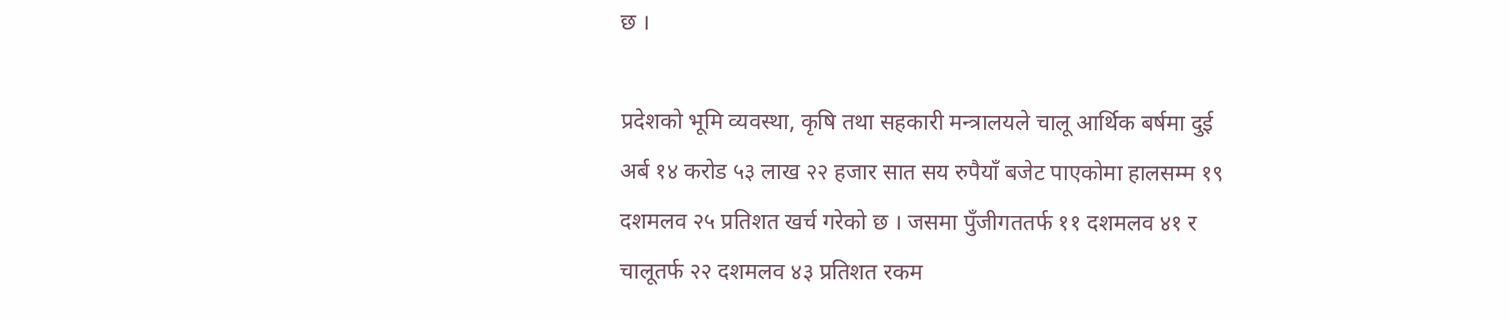छ ।

प्रदेशको भूमि व्यवस्था, कृषि तथा सहकारी मन्त्रालयले चालू आर्थिक बर्षमा दुई अर्ब १४ करोड ५३ लाख २२ हजार सात सय रुपैयाँ बजेट पाएकोमा हालसम्म १९ दशमलव २५ प्रतिशत खर्च गरेको छ । जसमा पुँजीगततर्फ ११ दशमलव ४१ र चालूतर्फ २२ दशमलव ४३ प्रतिशत रकम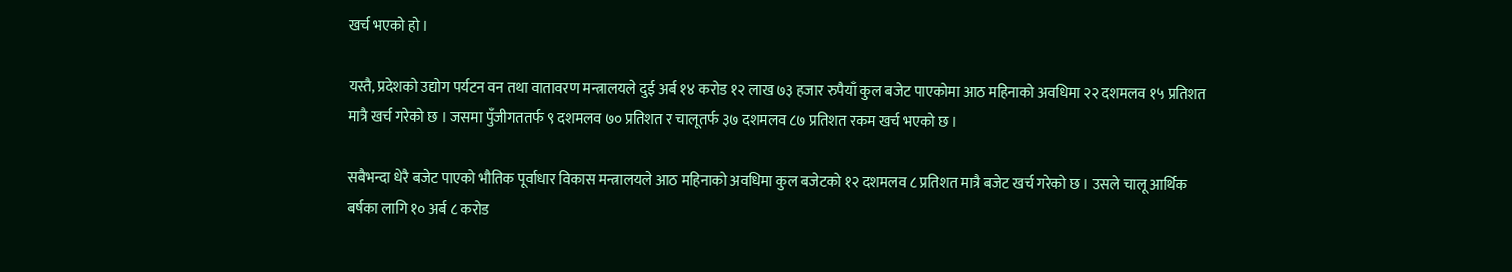खर्च भएको हो ।

यस्तै, प्रदेशको उद्योग पर्यटन वन तथा वातावरण मन्त्रालयले दुई अर्ब १४ करोड १२ लाख ७३ हजार रुपैयाँ कुल बजेट पाएकोमा आठ महिनाको अवधिमा २२ दशमलव १५ प्रतिशत मात्रै खर्च गरेको छ । जसमा पुँजीगततर्फ ९ दशमलव ७० प्रतिशत र चालूतर्फ ३७ दशमलव ८७ प्रतिशत रकम खर्च भएको छ ।

सबैभन्दा धेरै बजेट पाएको भौतिक पूर्वाधार विकास मन्त्रालयले आठ महिनाको अवधिमा कुल बजेटको १२ दशमलव ८ प्रतिशत मात्रै बजेट खर्च गरेको छ । उसले चालू आर्थिक बर्षका लागि १० अर्ब ८ करोड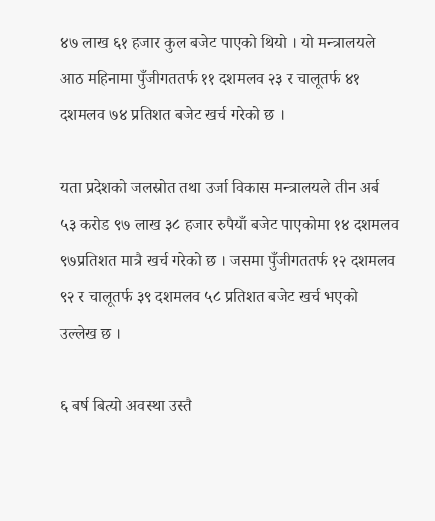४७ लाख ६१ हजार कुल बजेट पाएको थियो । यो मन्त्रालयले आठ महिनामा पुँजीगततर्फ ११ दशमलव २३ र चालूतर्फ ४१ दशमलव ७४ प्रतिशत बजेट खर्च गरेको छ ।

यता प्रदेशको जलस्रोत तथा उर्जा विकास मन्त्रालयले तीन अर्ब ५३ करोड ९७ लाख ३८ हजार रुपैयाँ बजेट पाएकोमा १४ दशमलव ९७प्रतिशत मात्रै खर्च गरेको छ । जसमा पुँजीगततर्फ १२ दशमलव ९२ र चालूतर्फ ३९ दशमलव ५८ प्रतिशत बजेट खर्च भएको उल्लेख छ ।

६ बर्ष बित्यो अवस्था उस्तै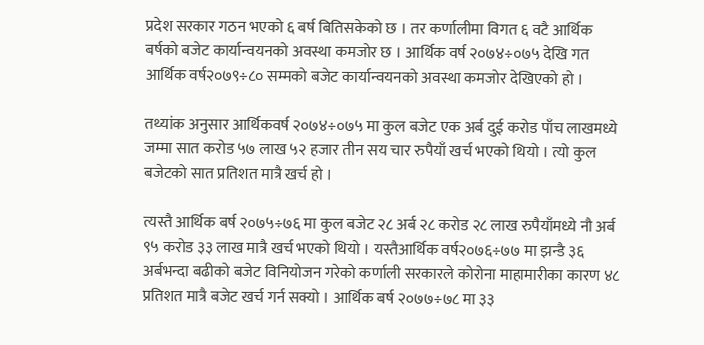प्रदेश सरकार गठन भएको ६ बर्ष बितिसकेको छ । तर कर्णालीमा विगत ६ वटै आर्थिक बर्षको बजेट कार्यान्वयनको अवस्था कमजोर छ । आर्थिक वर्ष २०७४÷०७५ देखि गत आर्थिक वर्ष२०७९÷८० सम्मको बजेट कार्यान्वयनको अवस्था कमजोर देखिएको हो ।

तथ्यांक अनुसार आर्थिकवर्ष २०७४÷०७५ मा कुल बजेट एक अर्ब दुई करोड पाँच लाखमध्ये जम्मा सात करोड ५७ लाख ५२ हजार तीन सय चार रुपैयाँ खर्च भएको थियो । त्यो कुल बजेटको सात प्रतिशत मात्रै खर्च हो ।

त्यस्तै आर्थिक बर्ष २०७५÷७६ मा कुल बजेट २८ अर्ब २८ करोड २८ लाख रुपैयाँमध्ये नौ अर्ब ९५ करोड ३३ लाख मात्रै खर्च भएको थियो । यस्तैआर्थिक वर्ष२०७६÷७७ मा झन्डै ३६ अर्बभन्दा बढीको बजेट विनियोजन गरेको कर्णाली सरकारले कोरोना माहामारीका कारण ४८ प्रतिशत मात्रै बजेट खर्च गर्न सक्यो । आर्थिक बर्ष २०७७÷७८ मा ३३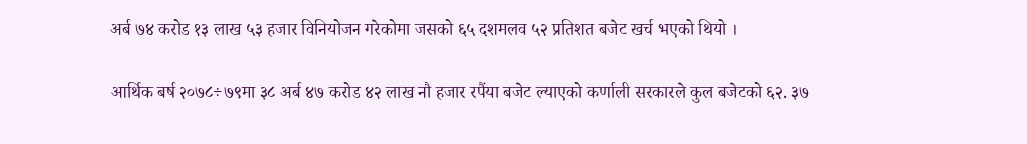अर्ब ७४ करोड १३ लाख ५३ हजार विनियोजन गरेकोमा जसको ६५ दशमलव ५२ प्रतिशत बजेट खर्च भएको थियो ।

आर्थिक बर्ष २०७८÷७९मा ३८ अर्ब ४७ करोड ४२ लाख नौ हजार रपैंया बजेट ल्याएको कर्णाली सरकारले कुल बजेटको ६२. ३७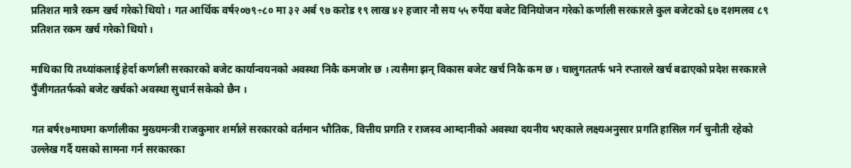प्रतिशत मात्रै रकम खर्च गरेको थियो । गत आर्थिक वर्ष२०७९÷८० मा ३२ अर्ब ९७ करोड १९ लाख ४२ हजार नौ सय ५५ रुपैंया बजेट विनियोजन गरेको कर्णाली सरकारले कुल बजेटको ६७ दशमलव ८९ प्रतिशत रकम खर्च गरेको थियो ।

माथिका यि तथ्यांकलाई हेर्दा कर्णाली सरकारको बजेट कार्यान्वयनको अवस्था निकै कमजोर छ । त्यसैमा झन् विकास बजेट खर्च निकै कम छ । चालुगततर्फ भने रप्तारले खर्च बढाएको प्रदेश सरकारले पुँजीगततर्फको बजेट खर्चको अवस्था सुधार्न सकेको छैन ।

गत बर्ष१७माघमा कर्णालीका मुख्यमन्त्री राजकुमार शर्माले सरकारको वर्तमान भौतिक, वित्तीय प्रगति र राजस्व आम्दानीको अवस्था दयनीय भएकाले लक्ष्यअनुसार प्रगति हासिल गर्न चुनौती रहेको उल्लेख गर्दै यसको सामना गर्न सरकारका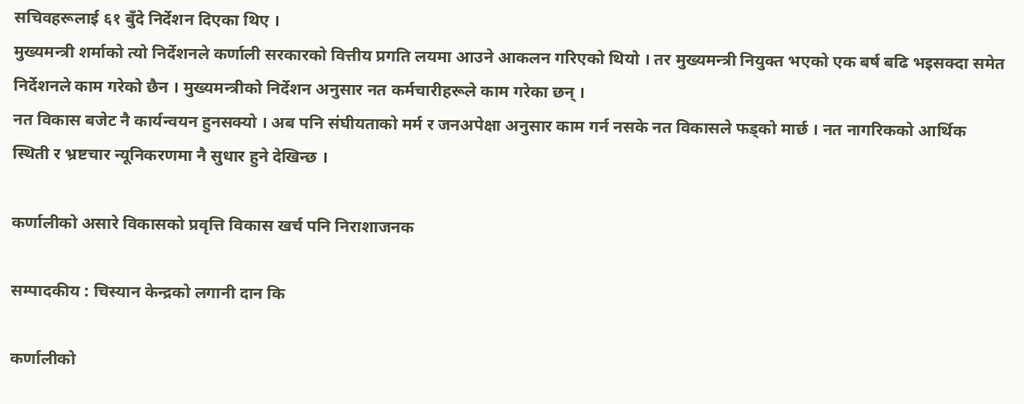सचिवहरूलाई ६१ बुँदे निर्देशन दिएका थिए ।
मुख्यमन्त्री शर्माको त्यो निर्देशनले कर्णाली सरकारको वित्तीय प्रगति लयमा आउने आकलन गरिएको थियो । तर मुख्यमन्त्री नियुक्त भएको एक बर्ष बढि भइसक्दा समेत निर्देशनले काम गरेको छैन । मुख्यमन्त्रीको निर्देशन अनुसार नत कर्मचारीहरूले काम गरेका छन् ।
नत विकास बजेट नै कार्यन्वयन हुनसक्यो । अब पनि संघीयताको मर्म र जनअपेक्षा अनुसार काम गर्न नसके नत विकासले फड्को मार्छ । नत नागरिकको आर्थिक स्थिती र भ्रष्टचार न्यूनिकरणमा नै सुधार हुने देखिन्छ ।

कर्णालीको असारे विकासको प्रवृत्ति विकास खर्च पनि निराशाजनक

सम्पादकीय : चिस्यान केन्द्रको लगानी दान कि

कर्णालीको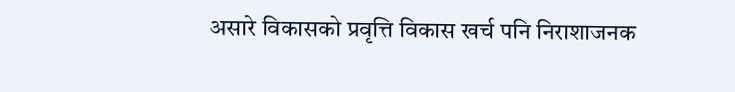असारे विकासको प्रवृत्ति विकास खर्च पनि निराशाजनक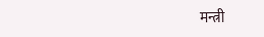मन्त्री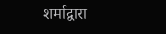शर्माद्वारा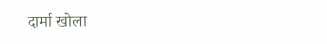दार्मा खोला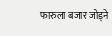फारुला बजार जोड्ने